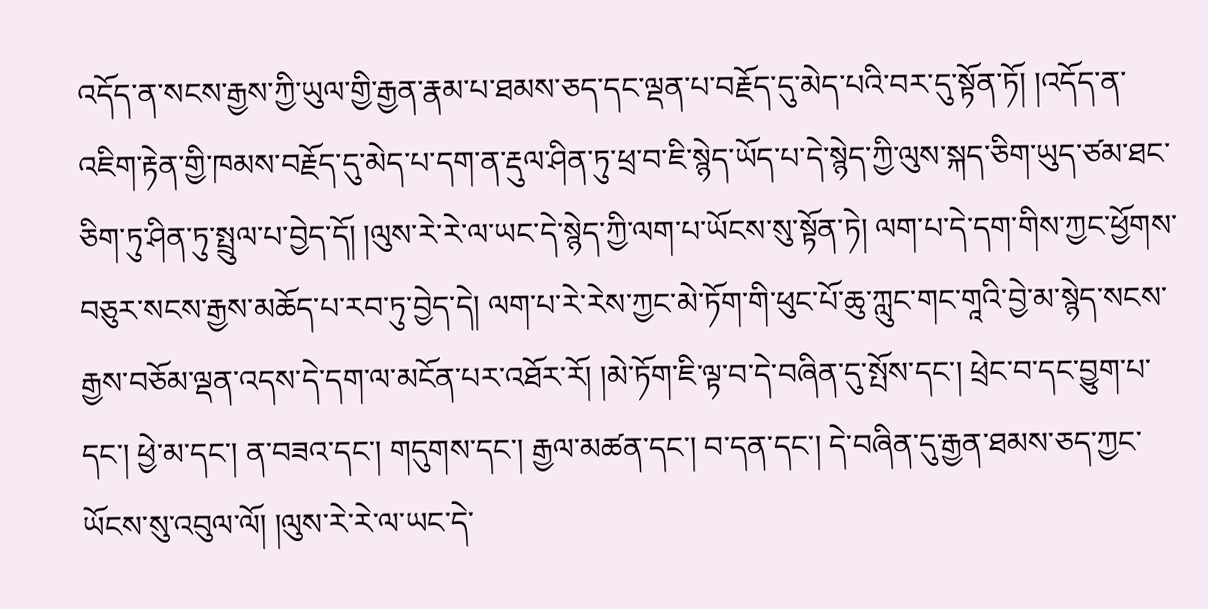འདོད་ན་སངས་རྒྱས་ཀྱི་ཡུལ་གྱི་རྒྱན་རྣམ་པ་ཐམས་ཅད་དང་ལྡན་པ་བརྗོད་དུ་མེད་པའི་བར་དུ་སྟོན་ཏོ། །འདོད་ན་འཇིག་རྟེན་གྱི་ཁམས་བརྗོད་དུ་མེད་པ་དག་ན་རྡུལ་ཤིན་ཏུ་ཕྲ་བ་ཇི་སྙེད་ཡོད་པ་དེ་སྙེད་ཀྱི་ལུས་སྐད་ཅིག་ཡུད་ཙམ་ཐང་ཅིག་ཏུ་ཤིན་ཏུ་སྤྲུལ་པ་བྱེད་དོ། །ལུས་རེ་རེ་ལ་ཡང་དེ་སྙེད་ཀྱི་ལག་པ་ཡོངས་སུ་སྟོན་ཏེ། ལག་པ་དེ་དག་གིས་ཀྱང་ཕྱོགས་བཅུར་སངས་རྒྱས་མཆོད་པ་རབ་ཏུ་བྱེད་དེ། ལག་པ་རེ་རེས་ཀྱང་མེ་ཏོག་གི་ཕུང་པོ་ཆུ་ཀླུང་གང་གཱའི་བྱེ་མ་སྙེད་སངས་རྒྱས་བཅོམ་ལྡན་འདས་དེ་དག་ལ་མངོན་པར་འཐོར་རོ། །མེ་ཏོག་ཇི་ལྟ་བ་དེ་བཞིན་དུ་སྤོས་དང་། ཕྲེང་བ་དང་བྱུག་པ་དང་། ཕྱེ་མ་དང་། ན་བཟའ་དང་། གདུགས་དང་། རྒྱལ་མཚན་དང་། བ་དན་དང་། དེ་བཞིན་དུ་རྒྱན་ཐམས་ཅད་ཀྱང་ཡོངས་སུ་འབུལ་ལོ། །ལུས་རེ་རེ་ལ་ཡང་དེ་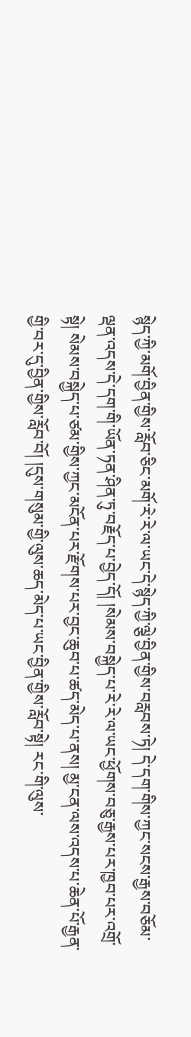སྙེད་ཀྱི་མགོ་བྱིན་གྱིས་རློབ་ཅིང་མགོ་རེ་རེ་ལ་ཡང་དེ་སྙེད་ཀྱི་ལྕེ་བྱིན་གྱིས་བརླབས་ཏེ། དེ་དག་གིས་ཀྱང་སངས་རྒྱས་བཅོམ་ལྡན་འདས་དེ་དག་གི་ཡོན་ཏན་ཤིན་ཏུ་བརྗོད་པ་བྱེད་དོ། །སེམས་བསྐྱེད་པ་རེ་རེ་ལ་ཡང་ཕྱོགས་བཅུ་རྒྱས་པར་ཁྱབ་པར་འགྲོ་སྟེ། སེམས་བསྐྱེད་པ་ཙམ་གྱིས་ཀྱང་མངོན་པར་རྫོགས་པར་བྱང་ཆུབ་པ་ཚད་མེད་པ་ནས། མྱ་ངན་ལས་འདས་པ་ཆེན་པོ་རྒྱན་གྱི་བར་དུ་བྱིན་གྱིས་རློབ་བོ། །དུས་གསུམ་གྱི་ལུས་ཆད་མེད་པ་ཡང་བྱིན་གྱིས་རློབ་སྟེ། རང་གི་ལུས་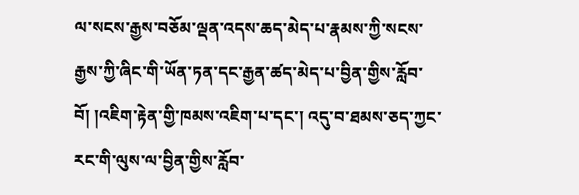ལ་སངས་རྒྱས་བཅོམ་ལྡན་འདས་ཆད་མེད་པ་རྣམས་ཀྱི་སངས་རྒྱས་ཀྱི་ཞིང་གི་ཡོན་ཏན་དང་རྒྱན་ཚད་མེད་པ་བྱིན་གྱིས་རློབ་བོ། །འཇིག་རྟེན་གྱི་ཁམས་འཇིག་པ་དང་། འདུ་བ་ཐམས་ཅད་ཀྱང་རང་གི་ལུས་ལ་བྱིན་གྱིས་རློབ་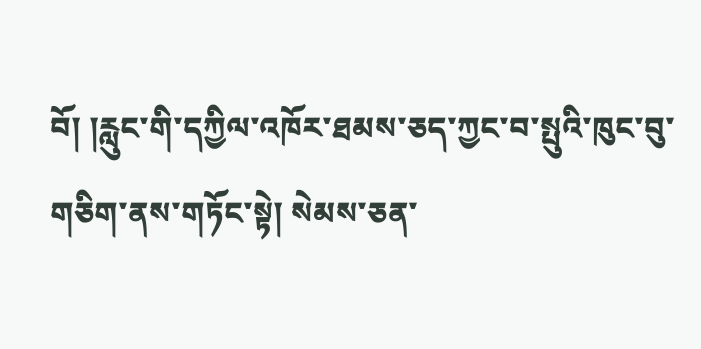བོ། །རླུང་གི་དཀྱིལ་འཁོར་ཐམས་ཅད་ཀྱང་བ་སྤུའི་ཁུང་བུ་གཅིག་ནས་གཏོང་སྟེ། སེམས་ཅན་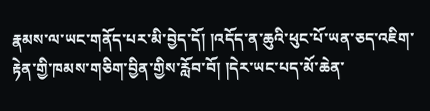རྣམས་ལ་ཡང་གནོད་པར་མི་བྱེད་དོ། །འདོད་ན་ཆུའི་ཕུང་པོ་ཡན་ཅད་འཇིག་རྟེན་གྱི་ཁམས་གཅིག་བྱིན་གྱིས་རློབ་བོ། །དེར་ཡང་པད་མོ་ཆེན་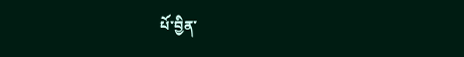པོ་བྱིན་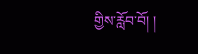གྱིས་རློབ་བོ། །